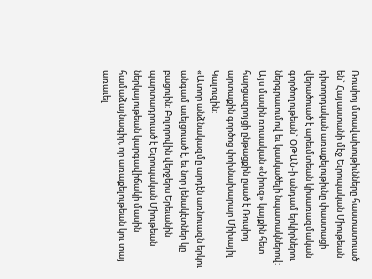Ռուսիոյ մտավախութիւնները հաստատուած են` Հայաստանի մէջ Եւրոպական Միութեան դիտորդական առաքելութիւնը փաստացի վերածուած է արեւմտեան կիսառազմական գործողութեան` ՕԹԱՆ-ի անդամ երկիրներու ներգրաւումով եւ կասկածելի նպատակներով: Այս մասին ռուսական «Նիուզ» կայքին հետ հարցազրոյցի ընթացքին ըսած է Ռուսիոյ արտաքին գործոց փոխնախարար Միխայիլ Կալուզին:
«Ատոր անձնակազմը արդէն առնուազն երկու անգամ աւելցուած է, եւ նոր յենակէտներ կը բացուին: Բոլորովին վերջերս Երեւանին պարտադրուած է Եւրոպական Միութեան ներկայութեան կարգավիճակի մասին համաձայնագիր, որ առաքելութեան կու տայ առաւել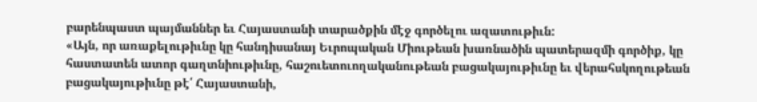բարենպաստ պայմաններ եւ Հայաստանի տարածքին մէջ գործելու ազատութիւն:
«Այն, որ առաքելութիւնը կը հանդիսանայ Եւրոպական Միութեան խառնածին պատերազմի գործիք, կը հաստատեն ատոր գաղտնիութիւնը, հաշուետուողականութեան բացակայութիւնը եւ վերահսկողութեան բացակայութիւնը թէ՛ Հայաստանի,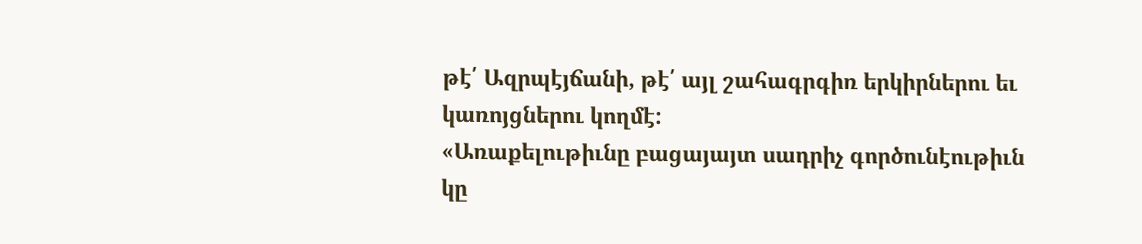թէ՛ Ազրպէյճանի, թէ՛ այլ շահագրգիռ երկիրներու եւ կառոյցներու կողմէ:
«Առաքելութիւնը բացայայտ սադրիչ գործունէութիւն կը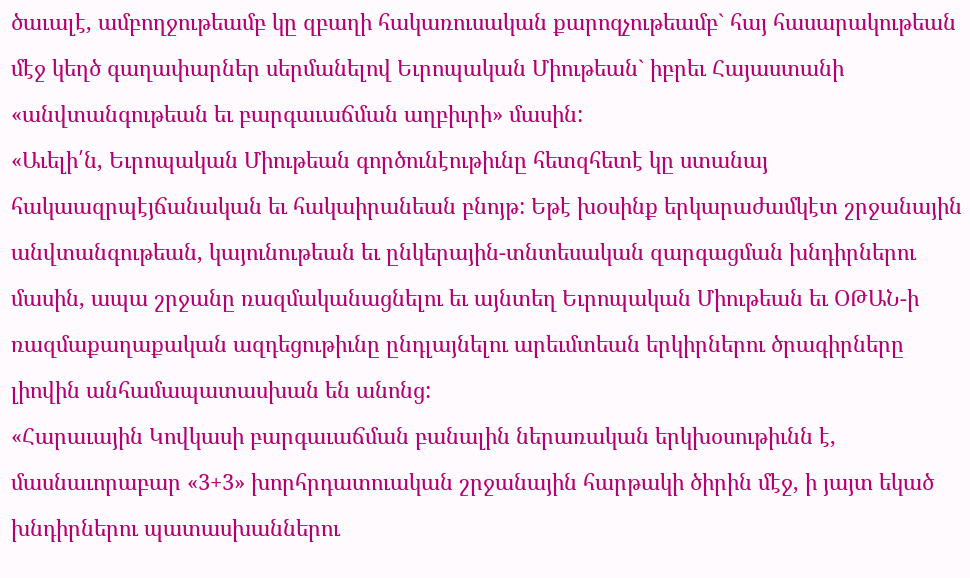ծաւալէ, ամբողջութեամբ կը զբաղի հակառուսական քարոզչութեամբ` հայ հասարակութեան մէջ կեղծ գաղափարներ սերմանելով Եւրոպական Միութեան` իբրեւ Հայաստանի «անվտանգութեան եւ բարգաւաճման աղբիւրի» մասին:
«Աւելի՛ն, Եւրոպական Միութեան գործունէութիւնը հետզհետէ կը ստանայ հակաազրպէյճանական եւ հակաիրանեան բնոյթ: Եթէ խօսինք երկարաժամկէտ շրջանային անվտանգութեան, կայունութեան եւ ընկերային-տնտեսական զարգացման խնդիրներու մասին, ապա շրջանը ռազմականացնելու եւ այնտեղ Եւրոպական Միութեան եւ ՕԹԱՆ-ի ռազմաքաղաքական ազդեցութիւնը ընդլայնելու արեւմտեան երկիրներու ծրագիրները լիովին անհամապատասխան են անոնց:
«Հարաւային Կովկասի բարգաւաճման բանալին ներառական երկխօսութիւնն է, մասնաւորաբար «3+3» խորհրդատուական շրջանային հարթակի ծիրին մէջ, ի յայտ եկած խնդիրներու պատասխաններու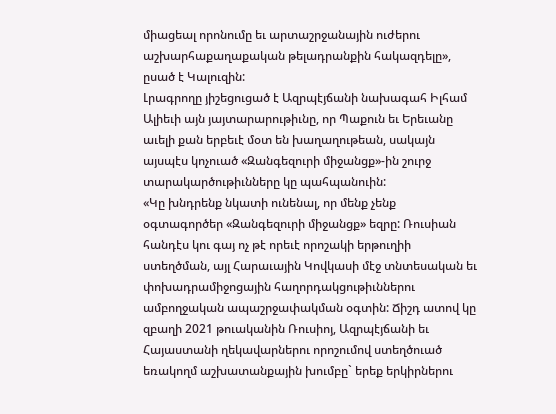միացեալ որոնումը եւ արտաշրջանային ուժերու աշխարհաքաղաքական թելադրանքին հակազդելը», ըսած է Կալուզին:
Լրագրողը յիշեցուցած է Ազրպէյճանի նախագահ Իլհամ Ալիեւի այն յայտարարութիւնը, որ Պաքուն եւ Երեւանը աւելի քան երբեւէ մօտ են խաղաղութեան, սակայն այսպէս կոչուած «Զանգեզուրի միջանցք»-ին շուրջ տարակարծութիւնները կը պահպանուին:
«Կը խնդրենք նկատի ունենալ, որ մենք չենք օգտագործեր «Զանգեզուրի միջանցք» եզրը: Ռուսիան հանդէս կու գայ ոչ թէ որեւէ որոշակի երթուղիի ստեղծման, այլ Հարաւային Կովկասի մէջ տնտեսական եւ փոխադրամիջոցային հաղորդակցութիւններու ամբողջական ապաշրջափակման օգտին: Ճիշդ ատով կը զբաղի 2021 թուականին Ռուսիոյ, Ազրպէյճանի եւ Հայաստանի ղեկավարներու որոշումով ստեղծուած եռակողմ աշխատանքային խումբը` երեք երկիրներու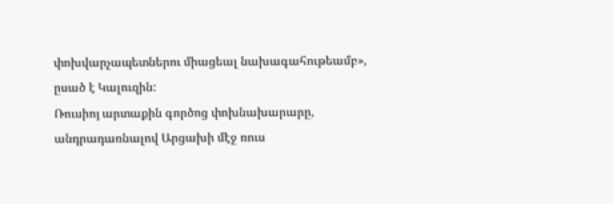փոխվարչապետներու միացեալ նախագահութեամբ», ըսած է Կալուզին:
Ռուսիոյ արտաքին գործոց փոխնախարարը, անդրադառնալով Արցախի մէջ ռուս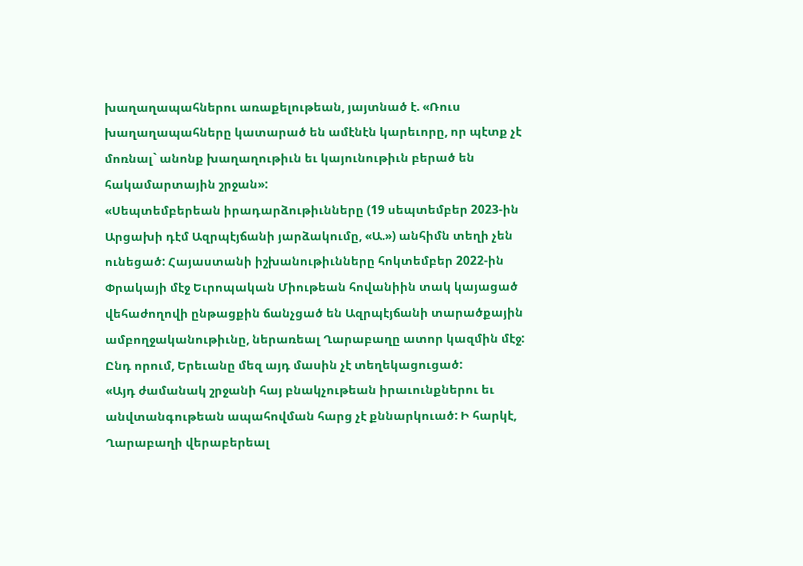խաղաղապահներու առաքելութեան, յայտնած է. «Ռուս խաղաղապահները կատարած են ամէնէն կարեւորը, որ պէտք չէ մոռնալ` անոնք խաղաղութիւն եւ կայունութիւն բերած են հակամարտային շրջան»:
«Սեպտեմբերեան իրադարձութիւնները (19 սեպտեմբեր 2023-ին Արցախի դէմ Ազրպէյճանի յարձակումը, «Ա.») անհիմն տեղի չեն ունեցած: Հայաստանի իշխանութիւնները հոկտեմբեր 2022-ին Փրակայի մէջ Եւրոպական Միութեան հովանիին տակ կայացած վեհաժողովի ընթացքին ճանչցած են Ազրպէյճանի տարածքային ամբողջականութիւնը, ներառեալ Ղարաբաղը ատոր կազմին մէջ: Ընդ որում, Երեւանը մեզ այդ մասին չէ տեղեկացուցած:
«Այդ ժամանակ շրջանի հայ բնակչութեան իրաւունքներու եւ անվտանգութեան ապահովման հարց չէ քննարկուած: Ի հարկէ, Ղարաբաղի վերաբերեալ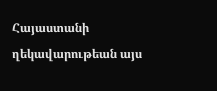Հայաստանի ղեկավարութեան այս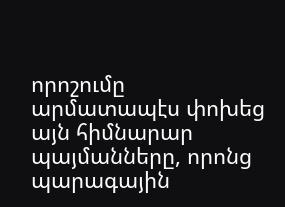որոշումը արմատապէս փոխեց այն հիմնարար պայմանները, որոնց պարագային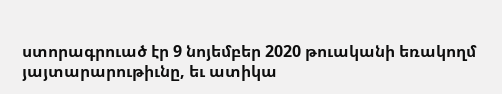ստորագրուած էր 9 նոյեմբեր 2020 թուականի եռակողմ յայտարարութիւնը, եւ ատիկա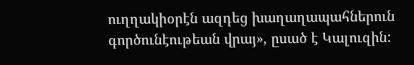ուղղակիօրէն ազդեց խաղաղապահներուն գործունէութեան վրայ», ըսած է Կալուզին: